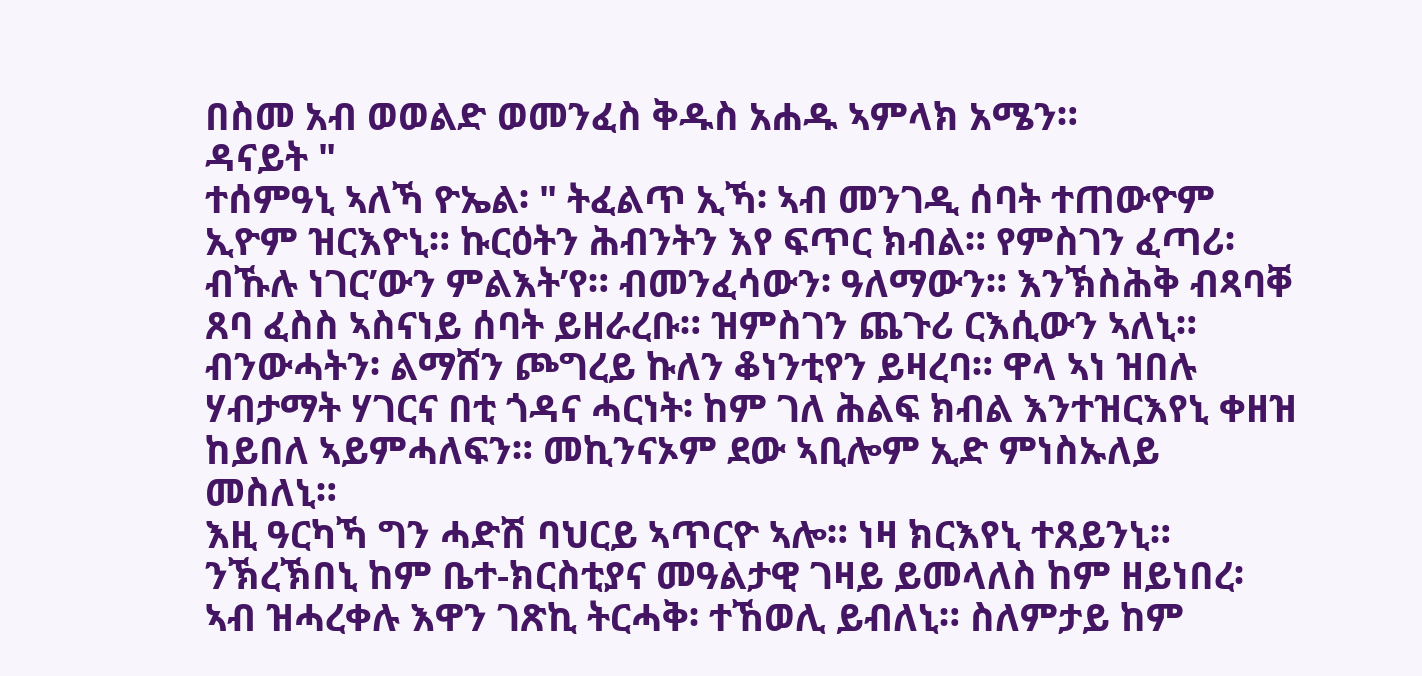በስመ አብ ወወልድ ወመንፈስ ቅዱስ አሐዱ ኣምላክ አሜን።
ዳናይት "
ተሰምዓኒ ኣለኻ ዮኤል፡ " ትፈልጥ ኢኻ፡ ኣብ መንገዲ ሰባት ተጠውዮም ኢዮም ዝርእዮኒ። ኩርዕትን ሕብንትን እየ ፍጥር ክብል። የምስገን ፈጣሪ፡ ብኹሉ ነገር’ውን ምልእት’የ። ብመንፈሳውን፡ ዓለማውን። እንኽስሕቅ ብጻባቐ ጸባ ፈስስ ኣስናነይ ሰባት ይዘራረቡ። ዝምስገን ጨጉሪ ርእሲውን ኣለኒ። ብንውሓትን፡ ልማሸን ጮግረይ ኩለን ቆነንቲየን ይዛረባ። ዋላ ኣነ ዝበሉ ሃብታማት ሃገርና በቲ ጎዳና ሓርነት፡ ከም ገለ ሕልፍ ክብል እንተዝርእየኒ ቀዘዝ ከይበለ ኣይምሓለፍን። መኪንናኦም ደው ኣቢሎም ኢድ ምነስኡለይ መስለኒ።
እዚ ዓርካኻ ግን ሓድሽ ባህርይ ኣጥርዮ ኣሎ። ነዛ ክርእየኒ ተጸይንኒ። ንኽረኽበኒ ከም ቤተ-ክርስቲያና መዓልታዊ ገዛይ ይመላለስ ከም ዘይነበረ፡ ኣብ ዝሓረቀሉ እዋን ገጽኪ ትርሓቅ፡ ተኸወሊ ይብለኒ። ስለምታይ ከም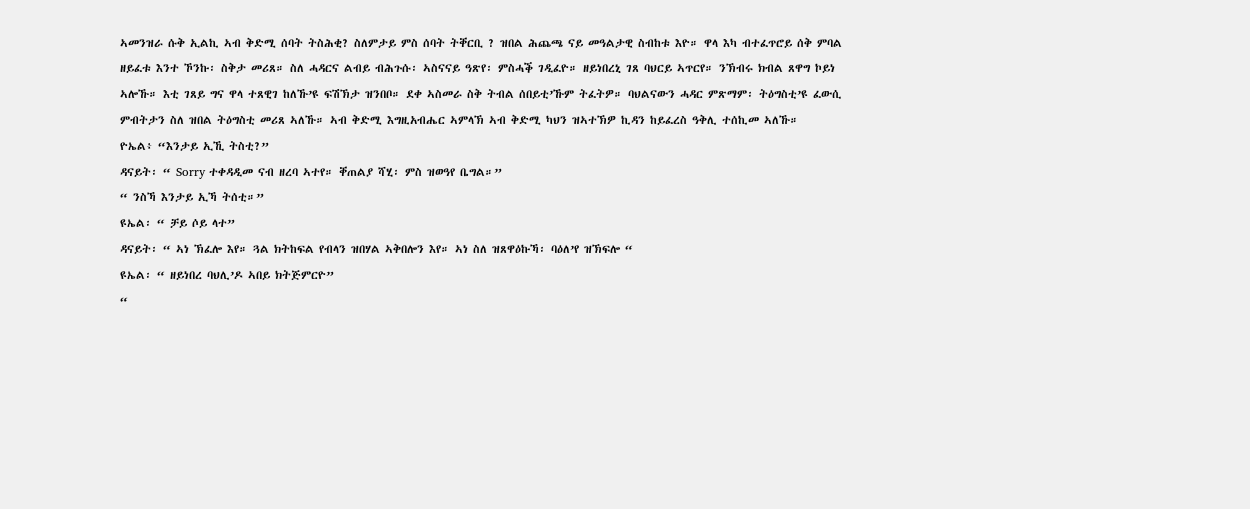ኣመንዝራ ሱቅ ኢልኪ ኣብ ቅድሚ ሰባት ትስሕቂ? ስለምታይ ምስ ሰባት ትቐርቢ ? ዝበል ሕጨጫ ናይ መዓልታዊ ስብከቱ እዮ። ዋላ እካ ብተፈጥሮይ ሰቅ ምባል ዘይፈቱ እንተ ኾንኩ፡ ስቅታ መሪጸ። ስለ ሓዳርና ልብይ ብሕጉሱ፡ ኣስናናይ ዓጽየ፡ ምስሓቕ ገዲፈዮ። ዘይነበረኒ ገጸ ባህርይ ኣጥርየ። ንኽብሩ ክብል ጸዋግ ኮይነ ኣሎኹ። እቲ ገጸይ ግና ዋላ ተጸዊገ ከለኹ’ዩ ፍሽኽታ ዝንበቦ። ደቀ ኣስመራ ስቅ ትብል ሰበይቲ’ኹም ትፈትዎ። ባህልናውን ሓዳር ምጽማም፡ ትዕግስቲ’ዩ ፈውሲ ምብትታን ስለ ዝበል ትዕግስቲ መሪጸ ኣለኹ። ኣብ ቅድሚ እግዚአብሔር ኣምላኽ ኣብ ቅድሚ ካህን ዝኣተኽዎ ኪዳን ከይፈረስ ዓቅሊ ተሰኪመ ኣለኹ።
ዮኤል፥ “እንታይ ኢኺ ትስቲ?”
ዳናይት፡ “ Sorry ተቀዳዲመ ናብ ዘረባ ኣተየ። ቐጠልያ ሻሂ፡ ምስ ዝወዓየ ቤግል።”
“ ንስኻ እንታይ ኢኻ ትሰቲ።”
ዩኤል፡ “ ቻይ ሶይ ላተ”
ዳናይት፡ “ ኣነ ኽፈሎ እየ። ጓል ክትከፍል የብላን ዝበሃል ኣቅበሎን እየ። ኣነ ስለ ዝጸዋዕኩኻ፡ ባዕለ’የ ዝኽፍሎ “
ዩኤል፡ “ ዘይነበረ ባህሊ’ዶ ኣበይ ክትጅምርዮ”
“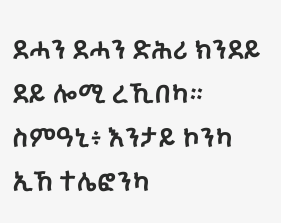ደሓን ደሓን ድሕሪ ክንደይ ደይ ሎሚ ረኺበካ። ስምዓኒ፥ እንታይ ኮንካ ኢኸ ተሌፎንካ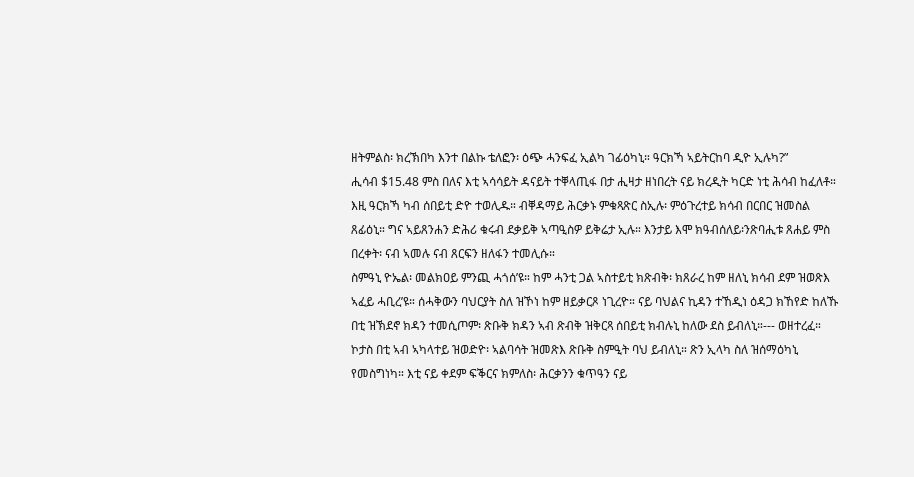ዘትምልስ፡ ክረኽበካ እንተ በልኩ ቴለፎን፡ ዕጭ ሓንፍፈ ኢልካ ገፊዕካኒ። ዓርክኻ ኣይትርከባ ዲዮ ኢሉካ?”
ሒሳብ $15.48 ምስ በለና እቲ ኣሳሳይት ዳናይት ተቐላጢፋ በታ ሒዛታ ዘነበረት ናይ ክረዲት ካርድ ነቲ ሕሳብ ከፈለቶ። እዚ ዓርክኻ ካብ ሰበይቲ ድዮ ተወሊዱ። ብቐዳማይ ሕርቃኑ ምቁጻጽር ስኢሉ፡ ምዕጉረተይ ክሳብ በርበር ዝመስል ጸፊዕኒ። ግና ኣይጸንሐን ድሕሪ ቁሩብ ደቃይቅ ኣጣዒስዎ ይቅሬታ ኢሉ። እንታይ እሞ ክዓብሰለይ፡ንጽባሒቱ ጸሐይ ምስ በረቀት፡ ናብ ኣመሉ ናብ ጸርፍን ዘለፋን ተመሊሱ።
ስምዓኒ ዮኤል፡ መልክዐይ ምንጪ ሓጎሰ’ዩ። ከም ሓንቲ ጋል ኣስተይቲ ክጽብቅ፡ ክጸራረ ከም ዘለኒ ክሳብ ደም ዝወጽእ ኣፈይ ሓቢረ’ዩ። ሰሓቅውን ባህርያት ስለ ዝኾነ ከም ዘይቃርጾ ነጊረዮ። ናይ ባህልና ኪዳን ተኸዲነ ዕዳጋ ክኸየድ ከለኹ በቲ ዝኽደኖ ክዳን ተመሲጦም፡ ጽቡቅ ክዳን ኣብ ጽብቅ ዝቅርጻ ሰበይቲ ክብሉኒ ከለው ደስ ይብለኒ።--- ወዘተረፈ። ኮታስ በቲ ኣብ ኣካላተይ ዝወድዮ፡ ኣልባሳት ዝመጽእ ጽቡቅ ስምዒት ባህ ይብለኒ። ጽን ኢላካ ስለ ዝሰማዕካኒ የመስግነካ። እቲ ናይ ቀደም ፍቕርና ክምለስ፡ ሕርቃንን ቁጥዓን ናይ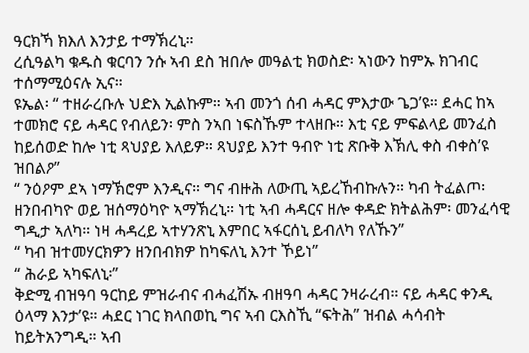ዓርክኻ ክእለ እንታይ ተማኽረኒ።
ረሲዓልካ ቁዱስ ቁርባን ንሱ ኣብ ደስ ዝበሎ መዓልቲ ክወስድ፡ ኣነውን ከምኡ ክገብር ተሰማሚዕናሉ ኢና።
ዩኤል፡ “ ተዘራረቡሉ ህድእ ኢልኩም። ኣብ መንጎ ሰብ ሓዳር ምእታው ጌጋ’ዩ። ደሓር ከኣ ተመክሮ ናይ ሓዳር የብለይን፡ ምስ ንኣበ ነፍስኹም ተላዘቡ። እቲ ናይ ምፍልላይ መንፈስ ከይሰወድ ከሎ ነቲ ጻህያይ እለይዎ። ጻህያይ እንተ ዓብዮ ነቲ ጽቡቅ እኽሊ ቀስ ብቀስ’ዩ ዝበልዖ”
“ ንዕዖም ደኣ ነማኽሮም እንዲና። ግና ብዙሕ ለውጢ ኣይረኸብኩሉን። ካብ ትፈልጦ፡ ዘንበብካዮ ወይ ዝሰማዕካዮ ኣማኽረኒ። ነቲ ኣብ ሓዳርና ዘሎ ቀዳድ ክትልሕም፡ መንፈሳዊ ግዲታ ኣለካ። ነዛ ሓዳረይ ኣተሃንጽኒ እምበር ኣፋርሰኒ ይብለካ የለኹን”
“ ካብ ዝተመሃርክዎን ዘንበብክዎ ከካፍለኒ እንተ ኾይነ”
“ ሕራይ ኣካፍለኒ፡”
ቅድሚ ብዝዓባ ዓርከይ ምዝራብና ብሓፈሽኡ ብዘዓባ ሓዳር ንዛራረብ። ናይ ሓዳር ቀንዲ ዕላማ እንታ’ዩ። ሓደር ነገር ክላበወኪ ግና ኣብ ርእስኺ “ፍትሕ” ዝብል ሓሳብት ከይትአንግዲ። ኣብ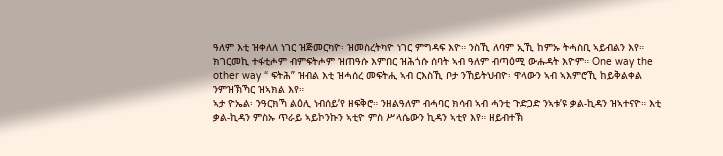ዓለም እቲ ዝቀለለ ነገር ዝጅመርካዮ፡ ዝመስረትካዮ ነገር ምግዳፍ እዮ። ንስኺ ለባም ኢኺ ከምኡ ትሓስቢ ኣይብልን እየ። ክገርመኪ ተፋቲሖም ብምፍትሖም ዝጠዓሱ እምበር ዝሕጎሱ ሰባት ኣብ ዓለም ብጣዕሚ ውሑዳት እዮም። One way the other way “ ፍትሕ” ዝብል እቲ ዝሓሰረ መፍትሒ ኣብ ርእስኺ ቦታ ንኸይትህብዮ፡ ዋላውን ኣብ ኣእምሮኺ ከይቅልቀል ንምዝኽኻር ዝኣክል እየ።
ኣታ ዮኤል፡ ንዓርክኻ ልዕሊ ነብሰይ’የ ዘፍቅሮ። ንዘልዓለም ብሓባር ክሳብ ኣብ ሓንቲ ጉድጋድ ንኣቱ’ዩ ቃል-ኪዳን ዝኣተናዮ። እቲ ቃል-ኪዳን ምስኡ ጥራይ ኣይኮንኩን ኣቲዮ ምስ ሥላሴውን ኪዳን ኣቲየ እየ። ዘይብተኽ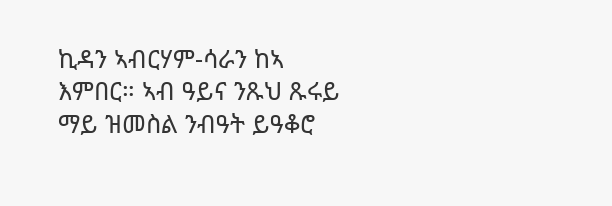ኪዳን ኣብርሃም-ሳራን ከኣ እምበር። ኣብ ዓይና ንጹህ ጹሩይ ማይ ዝመስል ንብዓት ይዓቆሮ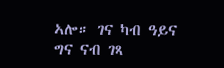ኣሎ። ገና ካብ ዓይና ግና ናብ ገጻ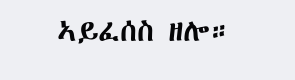ኣይፈሰስ ዘሎ።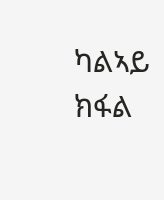ካልኣይ ክፋል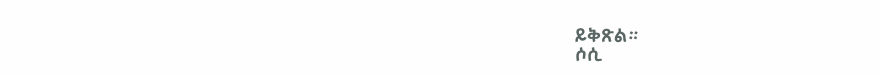ይቅጽል።
ሶሲ